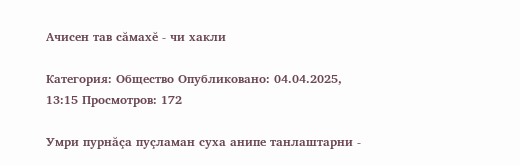Ачисен тав сăмахĕ - чи хакли

Категория: Общество Опубликовано: 04.04.2025, 13:15 Просмотров: 172

Умри пурнăçа пуçламан суха анипе танлаштарни -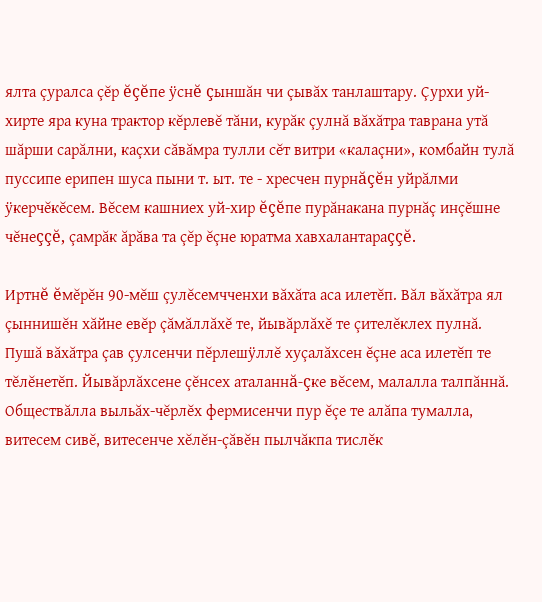ялта çуралса çĕр ĕçĕпе ÿснĕ çыншăн чи çывăх танлаштару. Çурхи уй-хирте яра куна трактор кĕрлевĕ тăни, курăк çулнă вăхăтра таврана утă шăрши сарăлни, каçхи сăвăмра тулли сĕт витри «калаçни», комбайн тулă пуссипе ерипен шуса пыни т. ыт. те - хресчен пурнăçĕн уйрăлми ÿкерчĕкĕсем. Вĕсем кашниех уй-хир ĕçĕпе пурăнакана пурнăç инçĕшне чĕнеççĕ, çамрăк ăрăва та çĕр ĕçне юратма хавхалантараççĕ.

Иртнĕ ĕмĕрĕн 90-мĕш çулĕсемчченхи вăхăта аса илетĕп. Вăл вăхăтра ял çыннишĕн хăйне евĕр çăмăллăхĕ те, йывăрлăхĕ те çителĕклех пулнă. Пушă вăхăтра çав çулсенчи пĕрлешÿллĕ хуçалăхсен ĕçне аса илетĕп те тĕлĕнетĕп. Йывăрлăхсене çĕнсех аталаннă-çке вĕсем, малалла талпăннă. Обществăлла выльăх-чĕрлĕх фермисенчи пур ĕçе те алăпа тумалла, витесем сивĕ, витесенче хĕлĕн-çăвĕн пылчăкпа тислĕк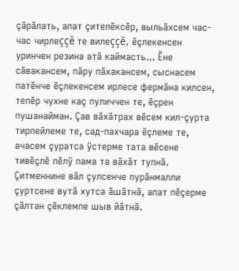çăрăлать, апат çителĕксĕр, выльăхсем час-час чирлеççĕ те вилеççĕ, ĕçлекенсен уринчен резина атă каймасть... Ĕне сăвакансем, пăру пăхакансем, сыснасем патĕнче ĕçлекенсем ирлесе фермăна килсен, тепĕр чухне каç пуличчен те, ĕçрен пушанайман. Çав вăхăтрах вĕсем кил-çурта тирпейлеме те, сад-пахчара ĕçлеме те, ачасем çуратса ÿстерме тата вĕсене тивĕçлĕ пĕлÿ пама та вăхăт тупнă. Çитменнине вăл çулсенче пурăнмалли çуртсене вутă хутса ăшăтнă, апат пĕçерме çăлтан çĕклемпе шыв йăтнă.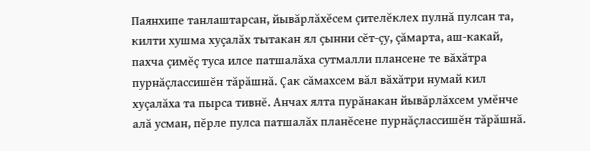Паянхипе танлаштарсан, йывăрлăхĕсем çителĕклех пулнă пулсан та, килти хушма хуçалăх тытакан ял çынни сĕт-çу, çăмарта, аш-какай, пахча çимĕç туса илсе патшалăха сутмалли плансене те вăхăтра пурнăçлассишĕн тăрăшнă. Çак сăмахсем вăл вăхăтри нумай кил хуçалăха та пырса тивнĕ. Анчах ялта пурăнакан йывăрлăхсем умĕнче алă усман, пĕрле пулса патшалăх планĕсене пурнăçлассишĕн тăрăшнă.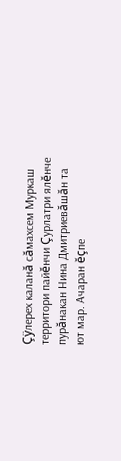Çÿлерех каланă сăмахсем Муркаш территори пайĕнчи Çурлатри ялĕнче пурăнакан Нина Дмитриевăшăн та ют мар. Ачаран ĕçпе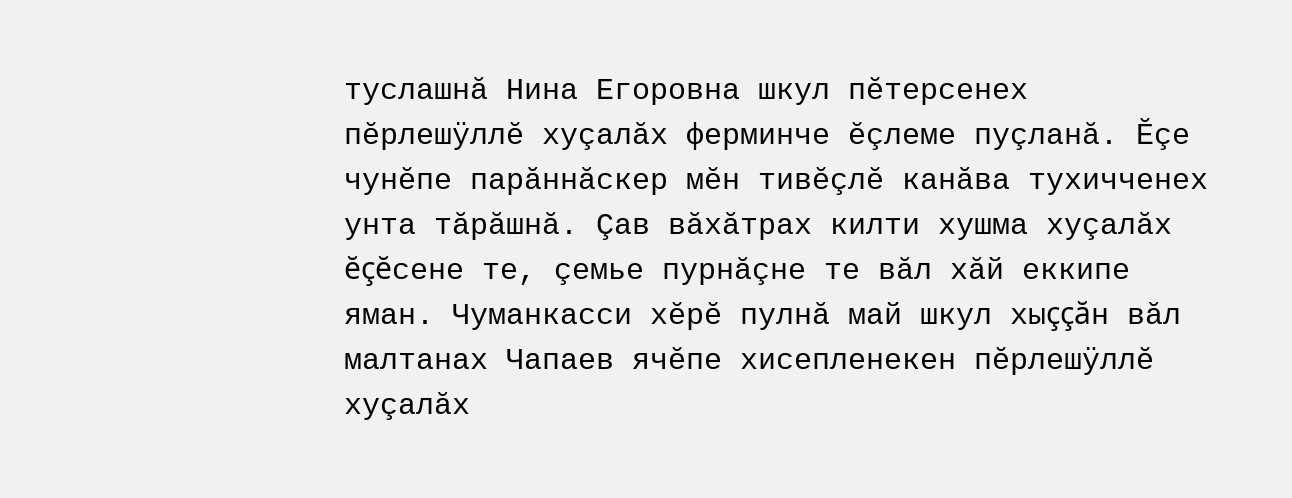туслашнă Нина Егоровна шкул пĕтерсенех пĕрлешÿллĕ хуçалăх ферминче ĕçлеме пуçланă. Ĕçе чунĕпе парăннăскер мĕн тивĕçлĕ канăва тухичченех унта тăрăшнă. Çав вăхăтрах килти хушма хуçалăх ĕçĕсене те, çемье пурнăçне те вăл хăй еккипе яман. Чуманкасси хĕрĕ пулнă май шкул хыççăн вăл малтанах Чапаев ячĕпе хисепленекен пĕрлешÿллĕ хуçалăх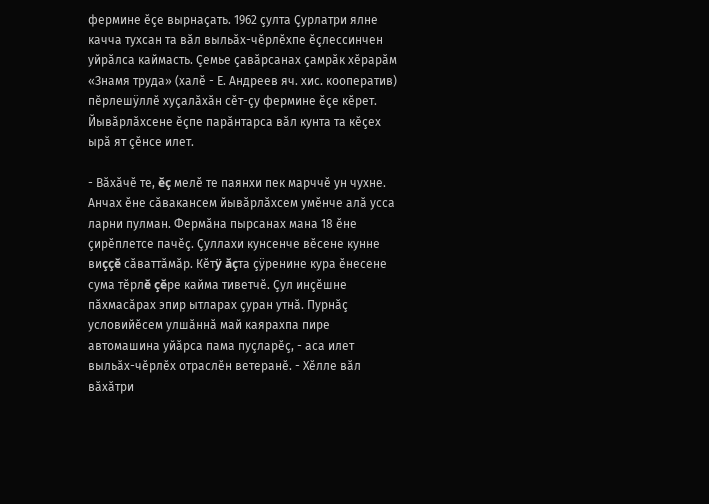фермине ĕçе вырнаçать. 1962 çулта Çурлатри ялне качча тухсан та вăл выльăх-чĕрлĕхпе ĕçлессинчен уйрăлса каймасть. Çемье çавăрсанах çамрăк хĕрарăм «Знамя труда» (халĕ - Е. Андреев яч. хис. кооператив) пĕрлешÿллĕ хуçалăхăн сĕт-çу фермине ĕçе кĕрет. Йывăрлăхсене ĕçпе парăнтарса вăл кунта та кĕçех ырă ят çĕнсе илет.

- Вăхăчĕ те, ĕç мелĕ те паянхи пек марччĕ ун чухне. Анчах ĕне сăвакансем йывăрлăхсем умĕнче алă усса ларни пулман. Фермăна пырсанах мана 18 ĕне çирĕплетсе пачĕç. Çуллахи кунсенче вĕсене кунне виççĕ сăваттăмăр. Кĕтÿ ăçта çÿренине кура ĕнесене сума тĕрлĕ çĕре кайма тиветчĕ. Çул инçĕшне пăхмасăрах эпир ытларах çуран утнă. Пурнăç условийĕсем улшăннă май каярахпа пире автомашина уйăрса пама пуçларĕç, - аса илет выльăх-чĕрлĕх отраслĕн ветеранĕ. - Хĕлле вăл вăхăтри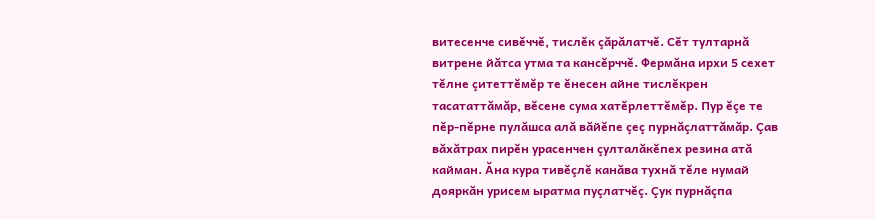витесенче сивĕччĕ, тислĕк çăрăлатчĕ. Сĕт тултарнă витрене йăтса утма та кансĕрччĕ. Фермăна ирхи 5 сехет тĕлне çитеттĕмĕр те ĕнесен айне тислĕкрен тасататтăмăр, вĕсене сума хатĕрлеттĕмĕр. Пур ĕçе те пĕр-пĕрне пулăшса алă вăйĕпе çеç пурнăçлаттăмăр. Çав вăхăтрах пирĕн урасенчен çулталăкĕпех резина атă кайман. Ăна кура тивĕçлĕ канăва тухнă тĕле нумай дояркăн урисем ыратма пуçлатчĕç. Çук пурнăçпа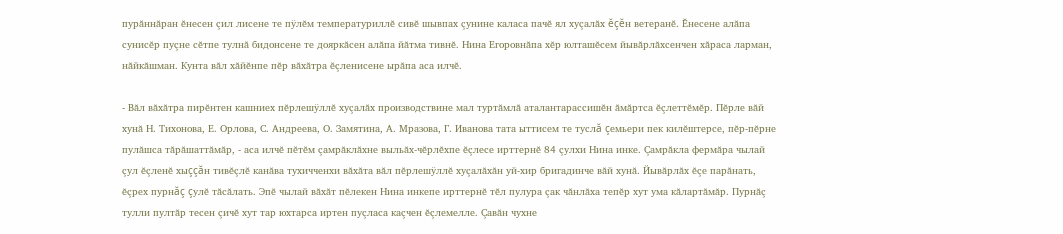пурăннăран ĕнесен çил лисене те пÿлĕм температуриллĕ сивĕ шывпах çунине каласа пачĕ ял хуçалăх ĕçĕн ветеранĕ. Ĕнесене алăпа сунисĕр пуçне сĕтпе тулнă бидонсене те дояркăсен алăпа йăтма тивнĕ. Нина Егоровнăпа хĕр юлташĕсем йывăрлăхсенчен хăраса ларман, нăйкăшман. Кунта вăл хăйĕнпе пĕр вăхăтра ĕçленисене ырăпа аса илчĕ.

- Вăл вăхăтра пирĕнтен кашниех пĕрлешÿллĕ хуçалăх производствине мал туртăмлă аталантарассишĕн ăмăртса ĕçлеттĕмĕр. Пĕрле вăй хунă Н. Тихонова, Е. Орлова, С. Андреева, О. Замятина, А. Мразова, Г. Иванова тата ыттисем те туслă çемьери пек килĕштерсе, пĕр-пĕрне пулăшса тăрăшаттăмăр, - аса илчĕ пĕтĕм çамрăклăхне выльăх-чĕрлĕхпе ĕçлесе ирттернĕ 84 çулхи Нина инке. Çамрăкла фермăра чылай çул ĕçленĕ хыççăн тивĕçлĕ канăва тухичченхи вăхăта вăл пĕрлешÿллĕ хуçалăхăн уй-хир бригадинче вăй хунă. Йывăрлăх ĕçе парăнать, ĕçрех пурнăç çулĕ тăсăлать. Эпĕ чылай вăхăт пĕлекен Нина инкепе ирттернĕ тĕл пулура çак чăнлăха тепĕр хут ума кăлартăмăр. Пурнăç тулли пултăр тесен çичĕ хут тар юхтарса иртен пуçласа каçчен ĕçлемелле. Çавăн чухне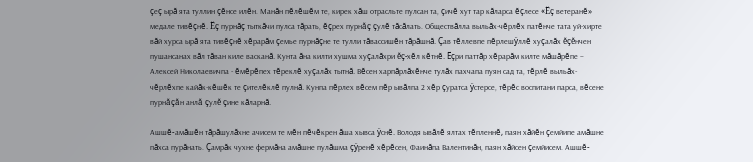çеç ырă ята туллин çĕнсе илĕн. Манăн пĕлĕшĕм те, кирек хăш отрасльте пулсан та, çичĕ хут тар кăларса ĕçлесе «Ĕç ветеранĕ» медале тивĕçнĕ. Ĕç пурнăç тыткăчи пулса тăрать, ĕçрех пурнăç çулĕ тăсăлать. Обществăлла выльăх-чĕрлĕх патĕнче тата уй-хирте вăй хурса ырă ята тивĕçнĕ хĕрарăм çемье пурнăçне те тулли тăвассишĕн тăрăшнă. Çав тĕллевпе пĕрлешÿллĕ хуçалăх ĕçĕнчен пушансанах вăл тăван киле васканă. Кунта ăна килти хушма хуçалăхри ĕç-хĕл кĕтнĕ. Ĕçри паттăр хĕрарăм килте мăшăрĕпе – Алексей Николаевичпа - ĕмĕрĕпех тĕреклĕ хуçалăх тытнă. Вĕсен харпăрлăхĕнче тулăх пахчапа пуян сад та, тĕрлĕ выльăх-чĕрлĕхпе кайăк-кĕшĕк те çителĕклĕ пулнă. Кунпа пĕрлех вĕсем пĕр ывăлпа 2 хĕр çуратса ÿстерсе, тĕрĕс воспитани парса, вĕсене пурнăçăн анлă çулĕ çине кăларнă.

Ашшĕ-амăшĕн тăрăшулăхне ачисем те мĕн пĕчĕкрен ăша хывса ÿснĕ. Володя ывăлĕ ялтах тĕпленнĕ, паян хăйĕн çемйипе амăшне пăхса пурăнать. Çамрăк чухне фермăна амăшне пулăшма çÿренĕ хĕрĕсен, Фаинăпа Валентинăн, паян хăйсен çемйисем. Ашшĕ-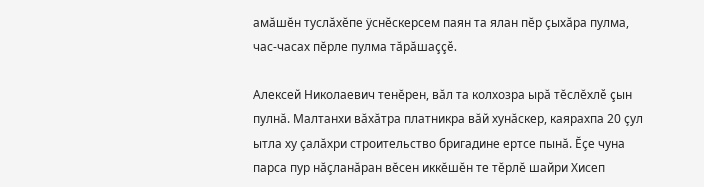амăшĕн туслăхĕпе ÿснĕскерсем паян та ялан пĕр çыхăра пулма, час-часах пĕрле пулма тăрăшаççĕ.

Алексей Николаевич тенĕрен, вăл та колхозра ырă тĕслĕхлĕ çын пулнă. Малтанхи вăхăтра платникра вăй хунăскер, каярахпа 20 çул ытла ху çалăхри строительство бригадине ертсе пынă. Ĕçе чуна парса пур нăçланăран вĕсен иккĕшĕн те тĕрлĕ шайри Хисеп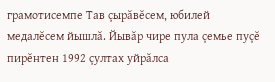грамотисемпе Тав çырăвĕсем, юбилей медалĕсем йышлă. Йывăр чире пула çемье пуçĕ пирĕнтен 1992 çултах уйрăлса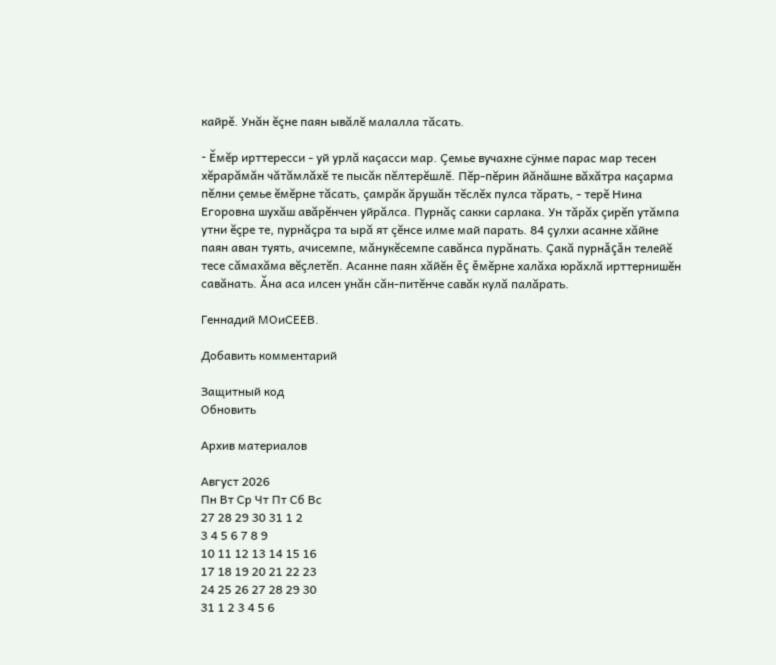кайрĕ. Унăн ĕçне паян ывăлĕ малалла тăсать.

- Ĕмĕр ирттересси - уй урлă каçасси мар. Çемье вучахне сÿнме парас мар тесен хĕрарăмăн чăтăмлăхĕ те пысăк пĕлтерĕшлĕ. Пĕр-пĕрин йăнăшне вăхăтра каçарма пĕлни çемье ĕмĕрне тăсать, çамрăк ăрушăн тĕслĕх пулса тăрать, - терĕ Нина Егоровна шухăш авăрĕнчен уйрăлса. Пурнăç сакки сарлака. Ун тăрăх çирĕп утăмпа утни ĕçре те, пурнăçра та ырă ят çĕнсе илме май парать. 84 çулхи асанне хăйне паян аван туять, ачисемпе, мăнукĕсемпе савăнса пурăнать. Çакă пурнăçăн телейĕ тесе сăмахăма вĕçлетĕп. Асанне паян хăйĕн ĕç ĕмĕрне халăха юрăхлă ирттернишĕн савăнать. Ăна аса илсен унăн сăн-питĕнче савăк кулă палăрать.

Геннадий МОиСЕЕВ.

Добавить комментарий

Защитный код
Обновить

Архив материалов

Август 2026
Пн Вт Ср Чт Пт Сб Вс
27 28 29 30 31 1 2
3 4 5 6 7 8 9
10 11 12 13 14 15 16
17 18 19 20 21 22 23
24 25 26 27 28 29 30
31 1 2 3 4 5 6